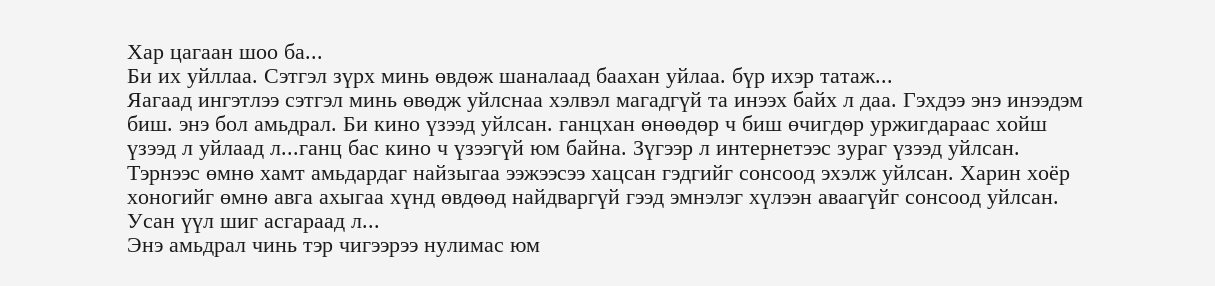Хар цагаан шоо ба...
Би их уйллаа. Сэтгэл зүрх минь өвдөж шаналаад баахан уйлаа. бүр ихэр татаж...
Яагаад ингэтлээ сэтгэл минь өвөдж уйлснаа хэлвэл магадгүй та инээх байх л даа. Гэхдээ энэ инээдэм биш. энэ бол амьдрал. Би кино үзээд уйлсан. ганцхан өнөөдөр ч биш өчигдөр уржигдараас хойш үзээд л уйлаад л...ганц бас кино ч үзээгүй юм байна. Зүгээр л интернетээс зураг үзээд уйлсан. Тэрнээс өмнө хамт амьдардаг найзыгаа ээжээсээ хацсан гэдгийг сонсоод эхэлж уйлсан. Харин хоёр хоногийг өмнө авга ахыгаа хүнд өвдөөд найдваргүй гээд эмнэлэг хүлээн аваагүйг сонсоод уйлсан. Усан үүл шиг асгараад л...
Энэ амьдрал чинь тэр чигээрээ нулимас юм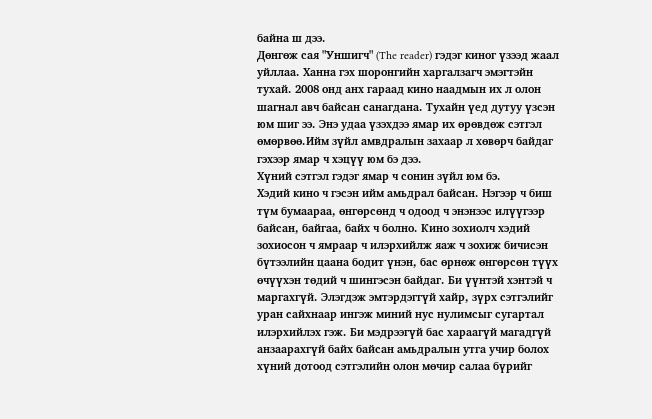байна ш дээ.
Дөнгөж сая "Уншигч" (The reader) гэдэг киног үзээд жаал уйллаа. Ханна гэх шоронгийн харгалзагч эмэгтэйн тухай. 2008 онд анх гараад кино наадмын их л олон шагнал авч байсан санагдана. Тухайн үед дутуу үзсэн юм шиг ээ. Энэ удаа үзэхдээ ямар их өрөвдөж сэтгэл өмөрвөө.Ийм зүйл амвдралын захаар л хөвөрч байдаг гэхээр ямар ч хэцүү юм бэ дээ.
Хүний сэтгэл гэдэг ямар ч сонин зүйл юм бэ.
Хэдий кино ч гэсэн ийм амьдрал байсан. Нэгээр ч биш түм бумаараа, өнгөрсөнд ч одоод ч энэнээс илүүгээр байсан, байгаа, байх ч болно. Кино зохиолч хэдий зохиосон ч ямраар ч илэрхийлж яаж ч зохиж бичисэн бүтээлийн цаана бодит үнэн, бас өрнөж өнгөрсөн түүх өчүүхэн төдий ч шингэсэн байдаг. Би үүнтэй хэнтэй ч маргахгүй. Элэгдэж эмтэрдэггүй хайр, зүрх сэтгэлийг уран сайхнаар ингэж миний нус нулимсыг сугартал илэрхийлэх гэж. Би мэдрээгүй бас хараагүй магадгүй анзаарахгүй байх байсан амьдралын утга учир болох хүний дотоод сэтгэлийн олон мөчир салаа бүрийг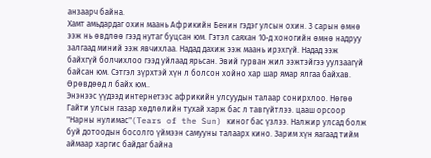анзаарч байна.
Хамт амьдардаг охин маань Африкийн Бенин гэдэг улсын охин. 3 сарын өмнө ээж нь өвдлөө гээд нутаг буцсан юм. Гэтэл саяхан 10-д хоногийн өмнө надруу залгаад миний ээж явчихлаа. Надад дахиж ээж маань ирэхгүй. Надад ээж байхгүй болчихлоо гээд уйлаад ярьсан. Эвий гурван жил ээжтэйгээ уулзаагүй байсан юм. Сэтгэл зүрхтэй хүн л болсон хойно хар шар ямар ялгаа байхав. Өрөвдөөд л байх юм..
Энэнээс үүдээд интернетээс африкийн улсуудын талаар сонирхлоо. Нөгөө Гайти улсын газар хөдлөлийн тухай харж бас л тавгүйтлээ. цааш орсоор "Нарны нулимас"(Tears of the Sun) киног бас үзлээ. Налжир улсад болж буй дотоодын босолго үймээн самууны талаарх кино. Зарим хүн яагаад тийм аймаар харгис байдаг байна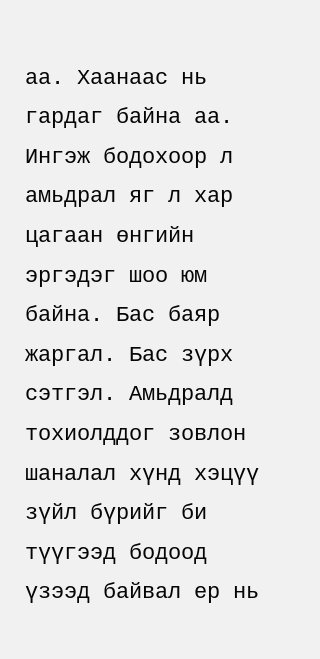аа. Хаанаас нь гардаг байна аа.
Ингэж бодохоор л амьдрал яг л хар цагаан өнгийн эргэдэг шоо юм байна. Бас баяр жаргал. Бас зүрх сэтгэл. Амьдралд тохиолддог зовлон шаналал хүнд хэцүү зүйл бүрийг би түүгээд бодоод үзээд байвал ер нь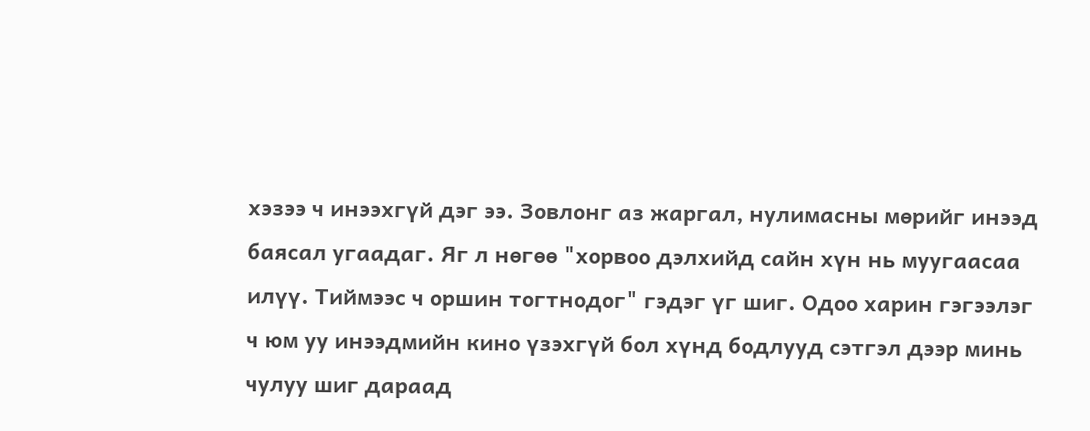хэзээ ч инээхгүй дэг ээ. Зовлонг аз жаргал, нулимасны мөрийг инээд баясал угаадаг. Яг л нөгөө "хорвоо дэлхийд сайн хүн нь муугаасаа илүү. Тиймээс ч оршин тогтнодог" гэдэг үг шиг. Одоо харин гэгээлэг ч юм уу инээдмийн кино үзэхгүй бол хүнд бодлууд сэтгэл дээр минь чулуу шиг дараад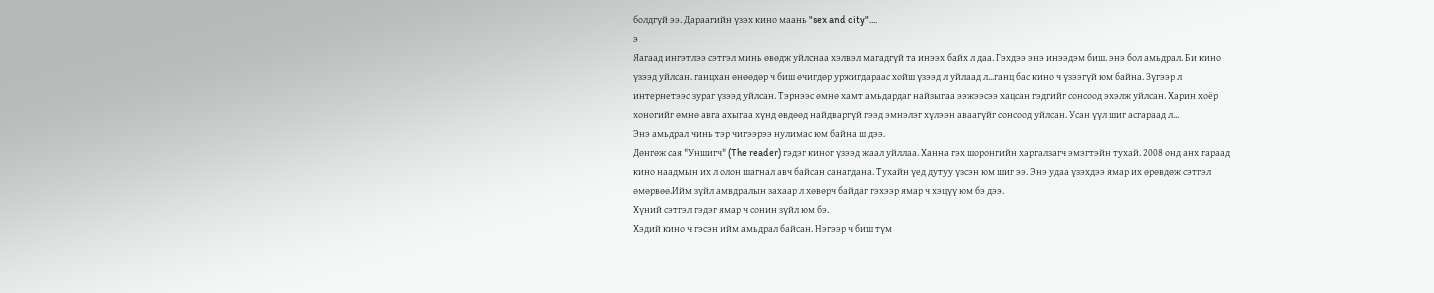болдгүй ээ. Дараагийн үзэх кино маань "sex and city"....
э
Яагаад ингэтлээ сэтгэл минь өвөдж уйлснаа хэлвэл магадгүй та инээх байх л даа. Гэхдээ энэ инээдэм биш. энэ бол амьдрал. Би кино үзээд уйлсан. ганцхан өнөөдөр ч биш өчигдөр уржигдараас хойш үзээд л уйлаад л...ганц бас кино ч үзээгүй юм байна. Зүгээр л интернетээс зураг үзээд уйлсан. Тэрнээс өмнө хамт амьдардаг найзыгаа ээжээсээ хацсан гэдгийг сонсоод эхэлж уйлсан. Харин хоёр хоногийг өмнө авга ахыгаа хүнд өвдөөд найдваргүй гээд эмнэлэг хүлээн аваагүйг сонсоод уйлсан. Усан үүл шиг асгараад л...
Энэ амьдрал чинь тэр чигээрээ нулимас юм байна ш дээ.
Дөнгөж сая "Уншигч" (The reader) гэдэг киног үзээд жаал уйллаа. Ханна гэх шоронгийн харгалзагч эмэгтэйн тухай. 2008 онд анх гараад кино наадмын их л олон шагнал авч байсан санагдана. Тухайн үед дутуу үзсэн юм шиг ээ. Энэ удаа үзэхдээ ямар их өрөвдөж сэтгэл өмөрвөө.Ийм зүйл амвдралын захаар л хөвөрч байдаг гэхээр ямар ч хэцүү юм бэ дээ.
Хүний сэтгэл гэдэг ямар ч сонин зүйл юм бэ.
Хэдий кино ч гэсэн ийм амьдрал байсан. Нэгээр ч биш түм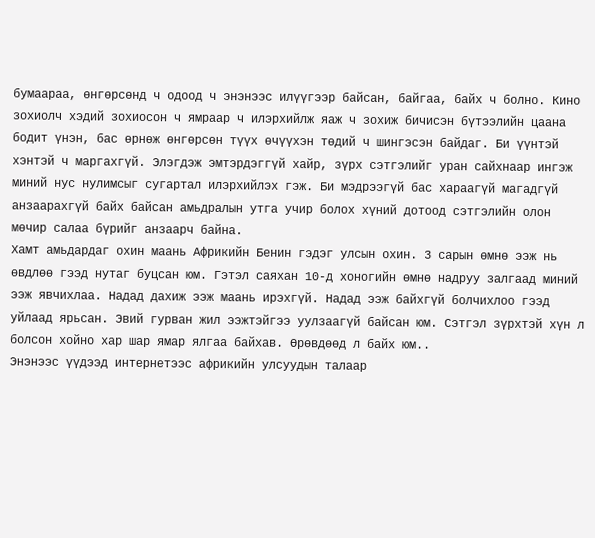бумаараа, өнгөрсөнд ч одоод ч энэнээс илүүгээр байсан, байгаа, байх ч болно. Кино зохиолч хэдий зохиосон ч ямраар ч илэрхийлж яаж ч зохиж бичисэн бүтээлийн цаана бодит үнэн, бас өрнөж өнгөрсөн түүх өчүүхэн төдий ч шингэсэн байдаг. Би үүнтэй хэнтэй ч маргахгүй. Элэгдэж эмтэрдэггүй хайр, зүрх сэтгэлийг уран сайхнаар ингэж миний нус нулимсыг сугартал илэрхийлэх гэж. Би мэдрээгүй бас хараагүй магадгүй анзаарахгүй байх байсан амьдралын утга учир болох хүний дотоод сэтгэлийн олон мөчир салаа бүрийг анзаарч байна.
Хамт амьдардаг охин маань Африкийн Бенин гэдэг улсын охин. 3 сарын өмнө ээж нь өвдлөө гээд нутаг буцсан юм. Гэтэл саяхан 10-д хоногийн өмнө надруу залгаад миний ээж явчихлаа. Надад дахиж ээж маань ирэхгүй. Надад ээж байхгүй болчихлоо гээд уйлаад ярьсан. Эвий гурван жил ээжтэйгээ уулзаагүй байсан юм. Сэтгэл зүрхтэй хүн л болсон хойно хар шар ямар ялгаа байхав. Өрөвдөөд л байх юм..
Энэнээс үүдээд интернетээс африкийн улсуудын талаар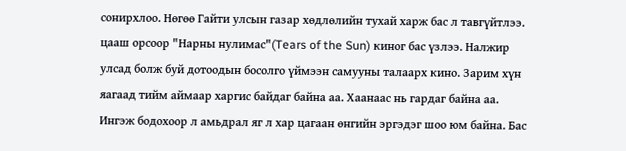сонирхлоо. Нөгөө Гайти улсын газар хөдлөлийн тухай харж бас л тавгүйтлээ. цааш орсоор "Нарны нулимас"(Tears of the Sun) киног бас үзлээ. Налжир улсад болж буй дотоодын босолго үймээн самууны талаарх кино. Зарим хүн яагаад тийм аймаар харгис байдаг байна аа. Хаанаас нь гардаг байна аа.
Ингэж бодохоор л амьдрал яг л хар цагаан өнгийн эргэдэг шоо юм байна. Бас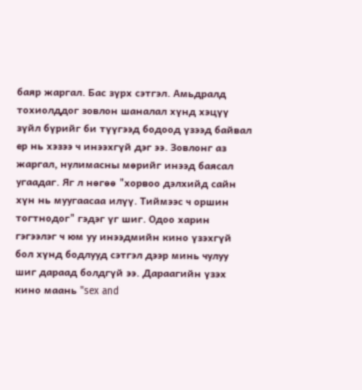баяр жаргал. Бас зүрх сэтгэл. Амьдралд тохиолддог зовлон шаналал хүнд хэцүү зүйл бүрийг би түүгээд бодоод үзээд байвал ер нь хэзээ ч инээхгүй дэг ээ. Зовлонг аз жаргал, нулимасны мөрийг инээд баясал угаадаг. Яг л нөгөө "хорвоо дэлхийд сайн хүн нь муугаасаа илүү. Тиймээс ч оршин тогтнодог" гэдэг үг шиг. Одоо харин гэгээлэг ч юм уу инээдмийн кино үзэхгүй бол хүнд бодлууд сэтгэл дээр минь чулуу шиг дараад болдгүй ээ. Дараагийн үзэх кино маань "sex and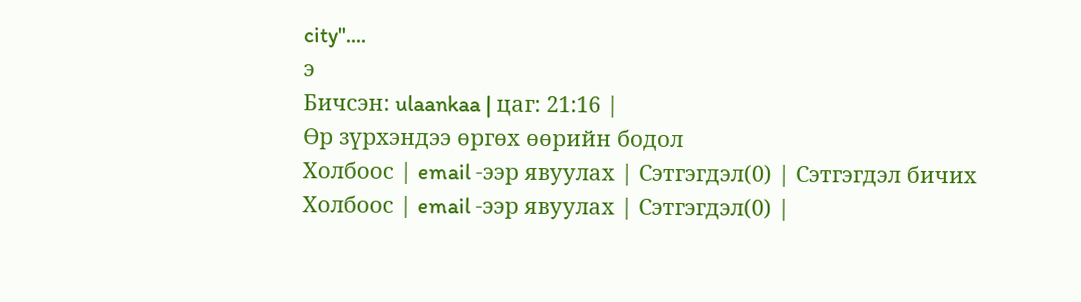city"....
э
Бичсэн: ulaankaa | цаг: 21:16 |
Өр зүрхэндээ өргөх өөрийн бодол
Холбоос | email -ээр явуулах | Сэтгэгдэл(0) | Сэтгэгдэл бичих
Холбоос | email -ээр явуулах | Сэтгэгдэл(0) |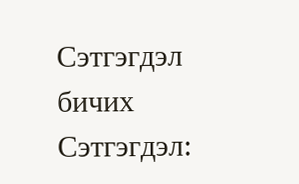Сэтгэгдэл бичих
Сэтгэгдэл: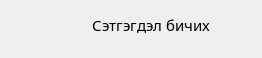Сэтгэгдэл бичих